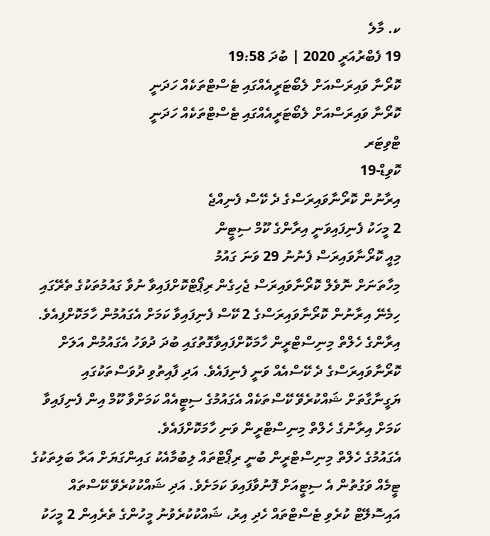ކ. މާލެ
19 ފެބްރުއަރީ 2020 | ބުދަ 19:58
ކޮރޯނާ ވައިރަސްއަށް ލެބޯޓަރީއެއްގައި ޓެސްޓްތަކެއް ހަދަނީ
ކޮރޯނާ ވައިރަސްއަށް ލެބޯޓަރީއެއްގައި ޓެސްޓްތަކެއް ހަދަނީ
ޓްވިޓަރ
ކޮވިޑް-19
އިރާނުން ކޮރޯނާވައިރަސްގެ ދެ ކޭސް ފެނިއްޖެ
2 މީހަކު ފެނިފައިވަނީ އިރާންގެ ކޫމް ސިޓީން
މިއީ ކޮރޯނާވައިރަސް ފެނުނު 29 ވަނަ ގައުމު
މިހާތަނަށް ނޮވެލް ކޮރޯނާވައިރަސް ޖެހިގެން ރިޕޯޓްކޮށްފައިވާ ނުވާ ގައުމުތަކުގެ ތެރޭގައި ހިމެނޭ އިރާނުން ކޮރޯނާވައިރަސްގެ 2 ކޭސް ފެނިފައިވާ ކަމަށް އެގައުމުން ހާމަކޮށްފިއެވެ.
އިރާންގެ ހެލްތް މިނިސްޓްރީން ހާމަކޮށްފައިވާގޮތުގައި ބުދަ ދުވަހު އެގައުމުން އަލަށް ކޮރޯނާވައިރަސްގެ ދެ ކޭސްއެއް ވަނީ ފެނިފައެވެ. އަދި ފާއިތުވި ދުވަސްތަކުގައި ޔަގީނާގާތަށް ޝައްކުރެވޭ ކޭސްތަކެއް އެގައުމުގެ ސިޓީއެއް ކަމަށްވާ ކޫމް އިން ފެނިފައިވާ ކަމަށް އިރާނުގެ ހެލްތް މިނިސްޓްރީން ވަނި ހާމަކޮށްފައެވެ.
އެގައުމުގެ ހެލްތް މިނިސްޓްރީން ބުނީ ރިޕޯޓްތައް ލިބުމާއެކު ގައިންގަޔަށް އަރާ ބަލިތަކުގެ ޓީމެއް ވަގުތުން އެ ސިޓީއަށް ފޮނުވާފައިވަ ކަމަށެވެ. އަދި ޝައްކުކުރެވޭ ކޭސްތައް އައިސޮލޭޓް ކުރެވި ޓެސްޓްތައް ހެދި އިރު، ޝައްކުކުރެވުނު މީހުންގެ ތެރެއިން 2 މީހަކު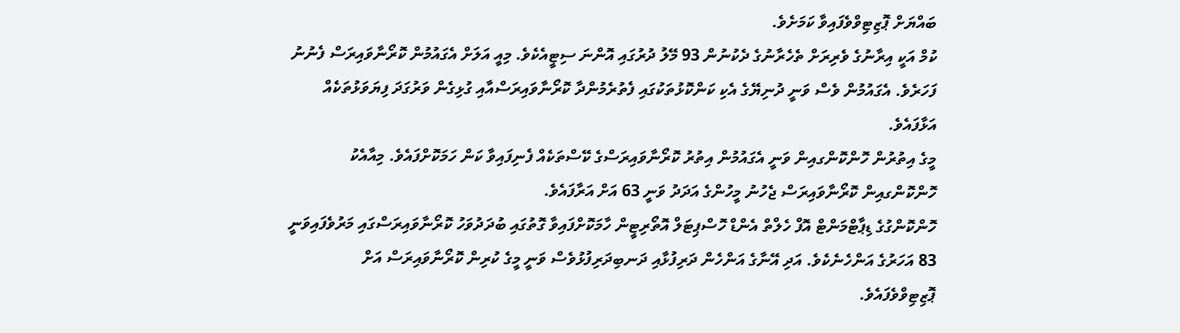ބައްޔަށް ޕޮޒިޓިވްވެފައިވާ ކަމަށެވެ.
ކުމް އަކީ އިރާނުގެ ވެރިރަށް ތެހެރާނުގެ ދެކުނުން 93 މޭލު ދުރުގައި އޮންނަ ސިޓީއެކެވެ. މިއީ އަލަށް އެގައުމުން ކޮރޯނާވައިރަސް ފެނުނު ފަހަރެވެ. އެގައުމުން ވެސް ވަނީ ދުނިޔޭގެ އެކި ކަންކޮޅުތަކުގައި ފެތުރެމުންދާ ކޮރޯނާވައިރަސްއާއި ގުޅިގެން ވަރުގަދަ ފިޔަވަޅުތަކެއް އަޅާފައެވެ.
މީގެ އިތުރުން ހޮންކޮންގއިން ވަނީ އެގައުމުން އިތުރު ކޮރޯނާވައިރަސްގެ ކޭސްތަކެއް ފެނިފައިވާ ކަން ހަމަކޮށްފައެވެ. މިއާއެކު ހޮންކޮންގއިން ކޮރޯނާވައިރަސް ޖެހުނު މީހުންގެ އަދަދު ވަނީ 63 އަށް އަރާފައެވެ.
ހޮންކޮންގުގެ ޑިޕާޓްމަންޓް އޮފް ހެލްތް އެންޑް ހޮސްޕިޓަލް އޮތޯރިޓީން ހާމަކޮށްފައިވާ ގޮތުގައި ބުދަދުވަހު ކޮރޯނާވައިރަސްގައި މަރުވެފައިވަނީ 83 އަހަރުގެ އަންހެނެކެވެ. އަދި އޭނާގެ އަންހެން ދަރިފުޅާއި ދަނބިދަރިފުޅުވެސް ވަނީ މީގެ ކުރިން ކޮރޯނާވައިރަސް އަށް ޕޮޒިޓިވްވެފައެވެ.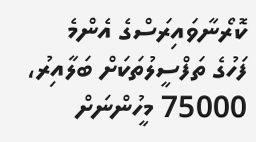ކޮރޯނާވައިރަސްގެ އެންމެ ފަހުގެ ތަފްސީލުތަކަށް ބަލާއިރު، 75000 މީހުންނަށް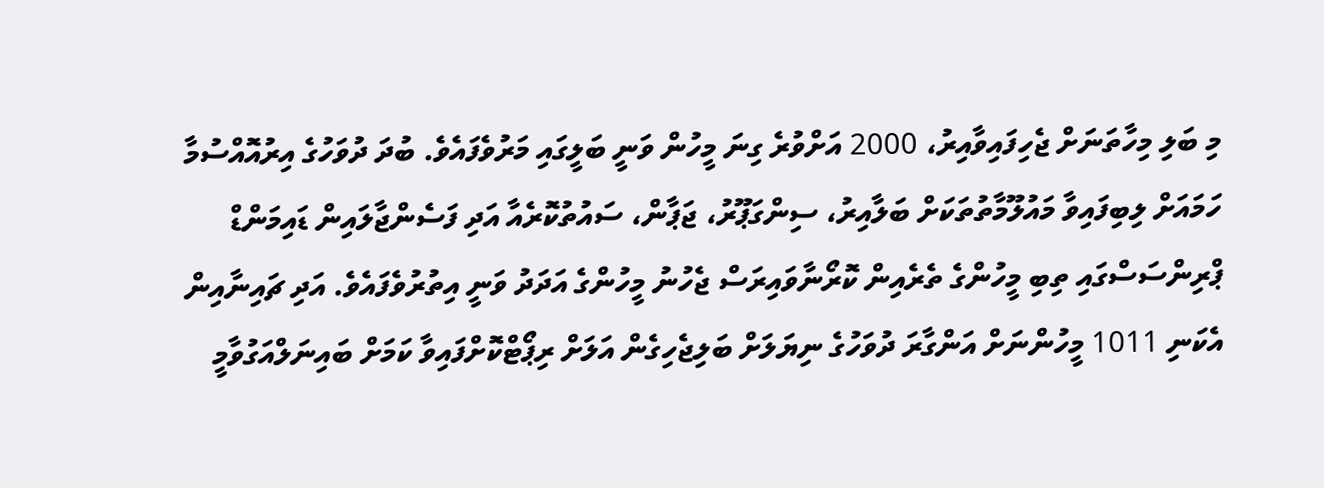މި ބަލި މިހާތަނަށް ޖެހިފައިވާއިރު، 2000 އަށްވުރެ ގިނަ މީހުން ވަނީ ބަލީގައި މަރުވެފައެވެ. ބުދަ ދުވަހުގެ އިރުއޮއްސުމާ ހަމައަށް ލިބިފައިވާ މައުލޫމާތުތަކަށް ބަލާއިރު، ސިންގަޕޫރު، ޖަޕާން، ސައުތުކޮރެއާ އަދި ފަސެންޖާލައިން ޑައިމަންޑް ޕްރިންސަސްގައި ތިބި މީހުންގެ ތެރެއިން ކޮރޯނާވައިރަސް ޖެހުނު މީހުންގެ އަދަދު ވަނީ އިތުރުވެފައެވެ. އަދި ޗައިނާއިން އެކަނި 1011 މީހުންނަށް އަންގާރަ ދުވަހުގެ ނިޔަލަށް ބަލިޖެހިގެން އަލަށް ރިޕޯޓްކޮށްފައިވާ ކަމަށް ބައިނަލްއަގުވާމީ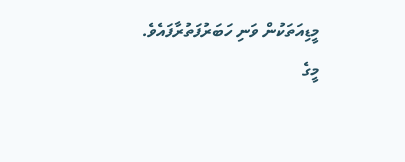މީޑިއަތަކުން ވަނި ހަބަރުފަތުރާފައެވެ.
މީގެ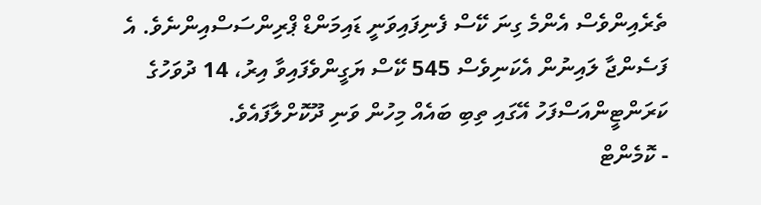ތެރެއިންވެސް އެންމެ ގިނަ ކޭސް ފެނިފައިވަނީ ޑައިމަންޑް ޕްރިންސަސްއިންނެވެ. އެ ފަސެންޖާ ލައިނުން އެކަނިވެސް 545 ކޭސް ޔަގީންވެފައިވާ އިރު، 14 ދުވަހުގެ ކަރަންޓީންއަސްފަހު އޭގައި ތިބި ބައެއް މިހުން ވަނި ދޫކޮށްލާފައެވެ.
- ކޮމެންޓް